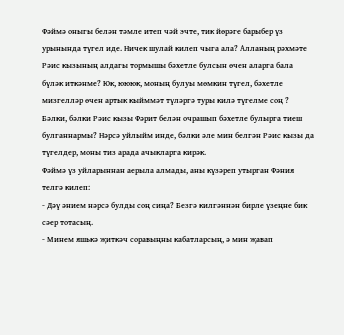Фәймә оныгы белән тәмле итеп чәй эчте, тик йөрәге барыбер үз урынында түгел иде. Ничек шулай килеп чыга ала? Алланың рәхмәте Рәис кызының алдагы тормышы бәхетле булсын өчен аларга бала бүләк иткәнме? Юк, юююк, моның булуы мөмкин түгел, бәхетле мизгелләр өчен артык кыйммәт түләргә туры килә түгелме соң ? Бәлки, бәлки Рәис кызы Фәрит белән очрашып бәхетле булырга тиеш булганнармы? Нәрсә уйлыйм инде, бәлки әле мин белгән Рәис кызы да түгелдер, моны тиз арада ачыкларга кирәк.
Фәймә үз уйларыннан аерыла алмады, аны күзәреп утырган Фәния телгә килеп:
- Дәү әнием нәрсә булды соң сиңа? Безгә килгәннән бирле үзеңне бик сәер тотасың.
- Минем яшькә җиткәч соравыңны кабатларсың, ә мин җавап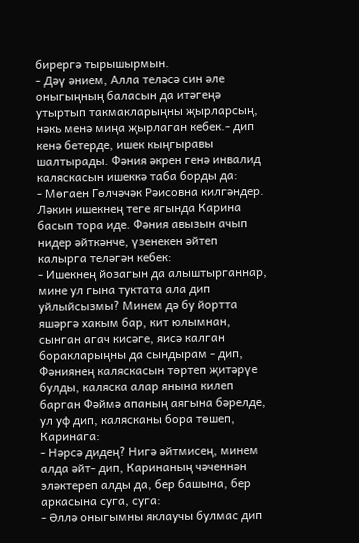бирергә тырышырмын.
- Дәү әнием, Алла теләсә син әле оныгыңның баласын да итәгеңә утыртып такмакларыңны җырларсың, нәкь менә миңа җырлаган кебек.- дип кенә бетерде, ишек кыңгыравы шалтырады. Фәния әкрен генә инвалид каляскасын ишеккә таба борды да:
- Мөгаен Гөлчәчәк Рәисовна килгәндер.
Ләкин ишекнең теге ягында Карина басып тора иде. Фәния авызын ачып нидер әйткәнче, үзенекен әйтеп калырга теләгән кебек:
- Ишекнең йозагын да алыштырганнар, мине ул гына туктата ала дип уйлыйсызмы? Минем дә бу йортта яшәргә хакым бар, кит юлымнан, сынган агач кисәге, яисә калган боракларыңны да сындырам - дип, Фәниянең каляскасын төртеп җитәрүе булды, каляска алар янына килеп барган Фәймә апаның аягына бәрелде, ул уф дип, калясканы бора төшеп, Каринага:
- Нәрсә дидең? Нигә әйтмисең, минем алда әйт- дип, Каринаның чәченнән эләктереп алды да, бер башына, бер аркасына суга, суга:
- Әллә оныгымны яклаучы булмас дип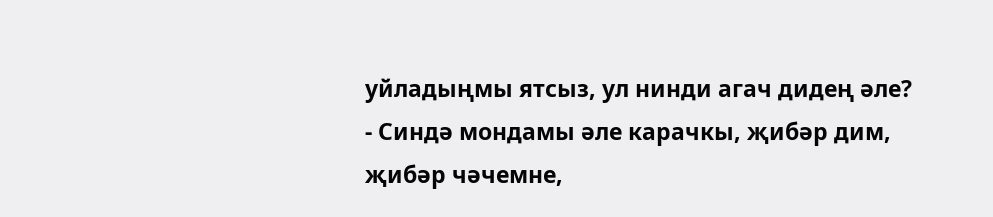уйладыңмы ятсыз, ул нинди агач дидең әле?
- Синдә мондамы әле карачкы, җибәр дим, җибәр чәчемне,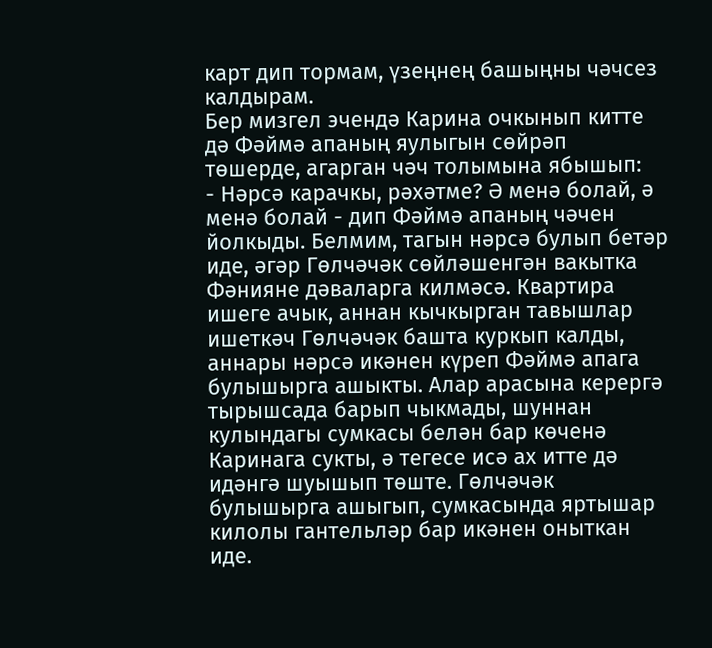карт дип тормам, үзеңнең башыңны чәчсез калдырам.
Бер мизгел эчендә Карина очкынып китте дә Фәймә апаның яулыгын сөйрәп төшерде, агарган чәч толымына ябышып:
- Нәрсә карачкы, рәхәтме? Ә менә болай, ә менә болай - дип Фәймә апаның чәчен йолкыды. Белмим, тагын нәрсә булып бетәр иде, әгәр Гөлчәчәк сөйләшенгән вакытка Фәнияне дәваларга килмәсә. Квартира ишеге ачык, аннан кычкырган тавышлар ишеткәч Гөлчәчәк башта куркып калды, аннары нәрсә икәнен күреп Фәймә апага булышырга ашыкты. Алар арасына керергә тырышсада барып чыкмады, шуннан кулындагы сумкасы белән бар көченә Каринага сукты, ә тегесе исә ах итте дә идәнгә шуышып төште. Гөлчәчәк булышырга ашыгып, сумкасында яртышар килолы гантельләр бар икәнен оныткан иде.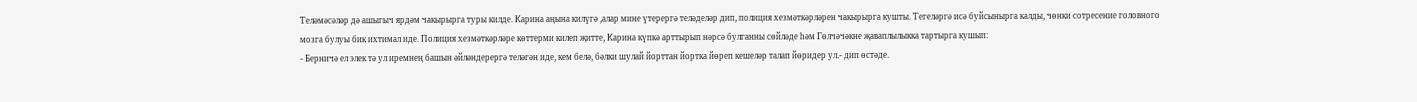Теләмәсәләр дә ашыгыч ярдәм чакырырга туры килде. Карина аңына килүгә ,алар мине үтерергә теләделәр дип, полиция хезмәткәрләрен чакырырга кушты. Тегеләргә исә буйсынырга калды, чөнки сотресение головного мозга булуы бик ихтимал иде. Полиция хезмәткәрләре көттерми килеп җитте, Карина күпкә арттырып нәрсә булганны сөйләде һәм Гөлчәчәкне җаваплылыкка тартырга кушып:
- Берничә ел элек тә ул иремнең башын әйләндерергә теләгән иде, кем белә, бәлки шулай йорттан йортка йөреп кешеләр талап йөридер ул.- дип өстәде.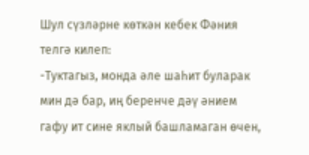Шул сүзләрне көткән кебек Фәния телгә килеп:
-Туктагыз, монда әле шаһит буларак мин дә бар, иң беренче дәү әнием гафу ит сине яклый башламаган өчен,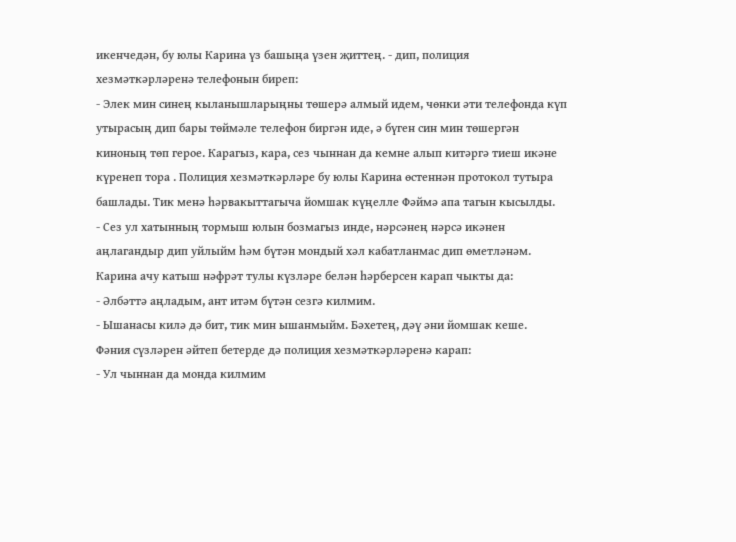икенчедән, бу юлы Карина үз башыңа үзен җиттең. - дип, полиция хезмәткәрләренә телефонын биреп:
- Элек мин синең кыланышларыңны төшерә алмый идем, чөнки әти телефонда күп утырасың дип бары төймәле телефон биргән иде, ә бүген син мин төшергән киноның төп герое. Карагыз, кара, сез чыннан да кемне алып китәргә тиеш икәне күренеп тора . Полиция хезмәткәрләре бу юлы Карина өстеннән протокол тутыра башлады. Тик менә һәрвакыттагыча йомшак күңелле Фәймә апа тагын кысылды.
- Сез ул хатынның тормыш юлын бозмагыз инде, нәрсәнең нәрсә икәнен аңлагандыр дип уйлыйм һәм бүтән мондый хәл кабатланмас дип өметләнәм.
Карина ачу катыш нәфрәт тулы күзләре белән һәрберсен карап чыкты да:
- Әлбәттә аңладым, ант итәм бүтән сезгә килмим.
- Ышанасы килә дә бит, тик мин ышанмыйм. Бәхетең, дәү әни йомшак кеше.
Фәния сүзләрен әйтеп бетерде дә полиция хезмәткәрләренә карап:
- Ул чыннан да монда килмим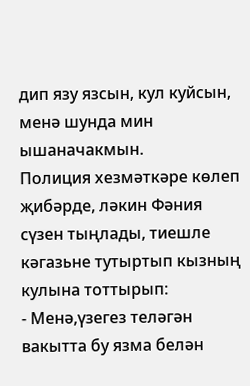дип язу язсын, кул куйсын, менә шунда мин ышаначакмын.
Полиция хезмәткәре көлеп җибәрде, ләкин Фәния сүзен тыңлады, тиешле кәгазьне тутыртып кызның кулына тоттырып:
- Менә,үзегез теләгән вакытта бу язма белән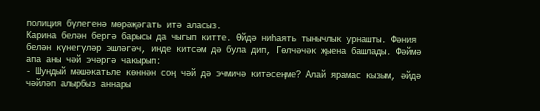полиция бүлегенә мөрәҗәгать итә аласыз.
Карина белән бергә барысы да чыгып китте. Өйдә ниһаять тынычлык урнашты. Фәния белән күнегүләр эшләгәч, инде китсәм дә була дип, Гөлчәчәк җыена башлады. Фәймә апа аны чәй эчәргә чакырып:
- Шундый мәшәкатьле көннән соң чәй дә эчмичә китәсеңме? Алай ярамас кызым, әйдә чәйләп алырбыз аннары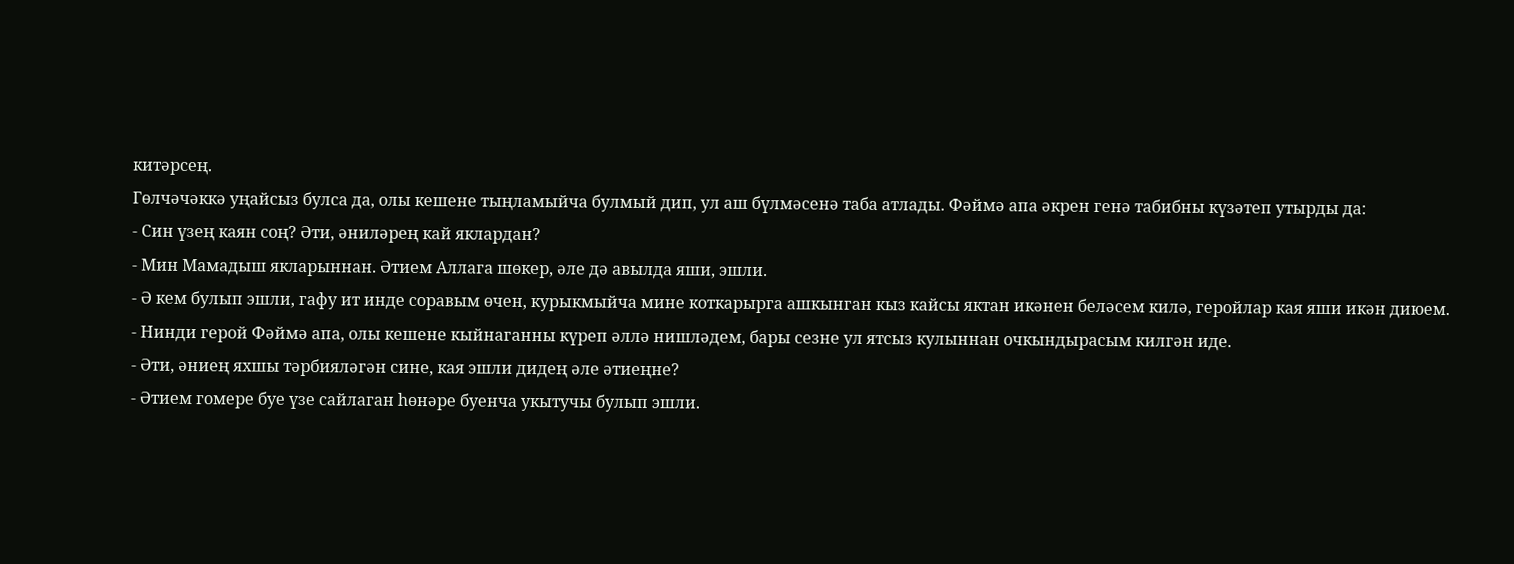китәрсең.
Гөлчәчәккә уңайсыз булса да, олы кешене тыңламыйча булмый дип, ул аш бүлмәсенә таба атлады. Фәймә апа әкрен генә табибны күзәтеп утырды да:
- Син үзең каян соң? Әти, әниләрең кай яклардан?
- Мин Мамадыш якларыннан. Әтием Аллага шөкер, әле дә авылда яши, эшли.
- Ә кем булып эшли, гафу ит инде соравым өчен, курыкмыйча мине коткарырга ашкынган кыз кайсы яктан икәнен беләсем килә, геройлар кая яши икән диюем.
- Нинди герой Фәймә апа, олы кешене кыйнаганны күреп әллә нишләдем, бары сезне ул ятсыз кулыннан очкындырасым килгән иде.
- Әти, әниең яхшы тәрбияләгән сине, кая эшли дидең әле әтиеңне?
- Әтием гомере буе үзе сайлаган һөнәре буенча укытучы булып эшли.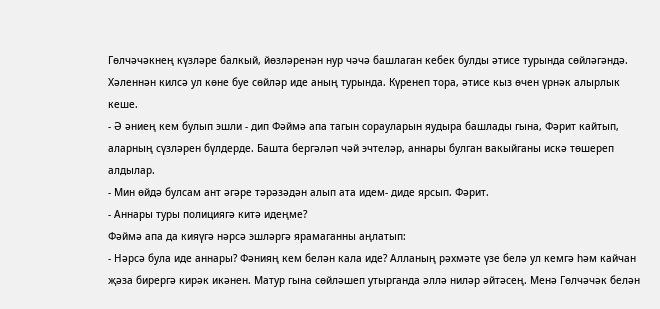Гөлчәчәкнең күзләре балкый, йөзләренән нур чәчә башлаган кебек булды әтисе турында сөйләгәндә. Хәленнән килсә ул көне буе сөйләр иде аның турында. Күренеп тора, әтисе кыз өчен үрнәк алырлык кеше.
- Ә әниең кем булып эшли - дип Фәймә апа тагын сорауларын яудыра башлады гына, Фәрит кайтып, аларның сүзләрен бүлдерде. Башта бергәләп чәй эчтеләр, аннары булган вакыйганы искә төшереп алдылар.
- Мин өйдә булсам ант әгәре тәрәзәдән алып ата идем- диде ярсып. Фәрит.
- Аннары туры полициягә китә идеңме?
Фәймә апа да кияүгә нәрсә эшләргә ярамаганны аңлатып:
- Нәрсә була иде аннары? Фәнияң кем белән кала иде? Алланың рәхмәте үзе белә ул кемгә һәм кайчан җәза бирергә кирәк икәнен. Матур гына сөйләшеп утырганда әллә ниләр әйтәсең. Менә Гөлчәчәк белән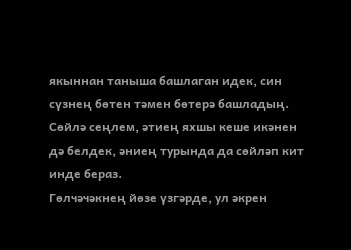якыннан таныша башлаган идек, син сүзнең бөтен тәмен бөтерә башладың. Сөйлә сеңлем, әтиең яхшы кеше икәнен дә белдек, әниең турында да сөйләп кит инде бераз.
Гөлчәчәкнең йөзе үзгәрде, ул әкрен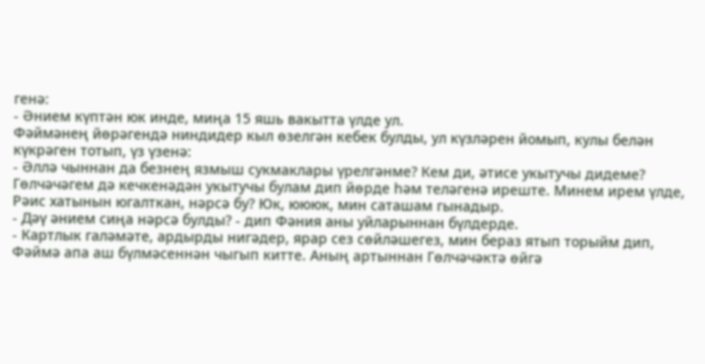генә:
- Әнием күптән юк инде, миңа 15 яшь вакытта үлде ул.
Фәймәнең йөрәгендә ниндидер кыл өзелгән кебек булды, ул күзләрен йомып, кулы белән күкрәген тотып, үз үзенә:
- Әллә чыннан да безнең язмыш сукмаклары үрелгәнме? Кем ди, әтисе укытучы дидеме? Гөлчәчәгем дә кечкенәдән укытучы булам дип йөрде һәм теләгенә иреште. Минем ирем үлде, Рәис хатынын югалткан, нәрсә бу? Юк, юююк, мин саташам гынадыр.
- Дәү әнием сиңа нәрсә булды? - дип Фәния аны уйларыннан бүлдерде.
- Картлык галәмәте, ардырды нигәдер, ярар сез сөйләшегез, мин бераз ятып торыйм дип, Фәймә апа аш бүлмәсеннән чыгып китте. Аның артыннан Гөлчәчәктә өйгә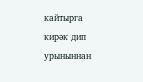кайтырга кирәк дип урыныннан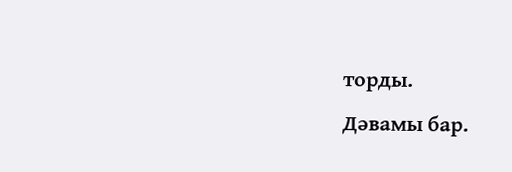торды.
Дәвамы бар.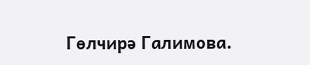Гөлчирә Галимова.